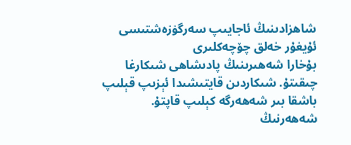شاھزادىنىڭ ئاجايىپ سەرگۈزەشتىسى
ئۇيغۇر خەلق چۆچەكلىرى
بۇخارا شەھىرىنىڭ پادىشاھى شىكارغا چىقىتۇ. شىكاردىن قايتىشىدا ئېزىپ قېلىپ باشقا بىر شەھەرگە كېلىپ قاپتۇ. شەھەرنىڭ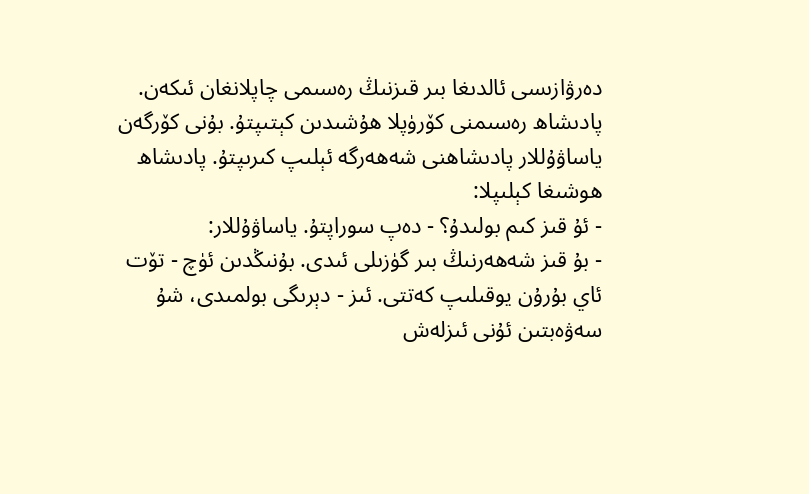دەرۋازىسى ئالدىغا بىر قىزنىڭ رەسىمى چاپلانغان ئىكەن. پادىشاھ رەسىمنى كۆرۈپلا ھۇشىدىن كېتىپتۇ. بۇنى كۆرگەن ياساۋۇللار پادىشاھنى شەھەرگە ئېلىپ كىرىپتۇ. پادىشاھ ھوشىغا كېلىپلا:
- ئۇ قىز كىم بولىدۇ؟ - دەپ سوراپتۇ. ياساۋۇللار:
- بۇ قىز شەھەرنىڭ بىر گۈزىلى ئىدى. بۇنىڭدىن ئۈچ - تۆت ئاي بۇرۇن يوقىلىپ كەتتى. ئىز - دېرىگى بولمىدى، شۇ سەۋەبتىن ئۇنى ئىزلەش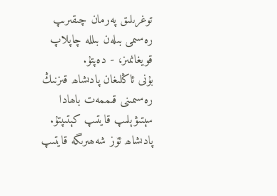توغرىلىق پەرمان چىقىرىپ رەسىمى بىلەن بىللە چاپلاپ قويغانمىز، - دەپتۇ.
بۇنى ئاڭلىغان پادىشاھ قىزنىڭ رەسىمىنى قىممەت باھادا سېتىۋېلىپ قايتىپ كېتىپتۇ. پادىشاھ ئۆز شەھىرىگە قايتىپ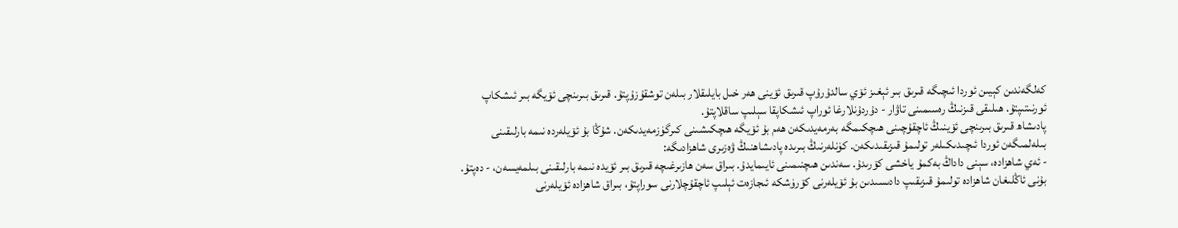كەلگەندىن كېيىن ئوردا ئىچىگە قىرىق بىر ئېغىز ئۆي سالدۇرۇپ قىرىق ئۆينى ھەر خىل بايلىقلار بىلەن توشقۇزۇپتۇ. قىرىق بىرىنچى ئۆيگە بىر ئىشكاپ ئورنىتىپتۇ. ھىلىقى قىزنىڭ رەسىمىنى تاۋار - دۇردۇنلارغا ئوراپ ئىشكاپقا سېلىپ ساقلاپتۇ.
پادىشاھ قىرىق بىرىنچى ئۆينىڭ ئاچقۇچىنى ھىچكىمگە بەرمەيدىكەن ھەم بۇ ئۆيگە ھىچكىشىنى كىرگۈزمەيدىكەن. شۇڭا بۇ ئۆيلەردە نىمە بارلىقىنى بىلەلمىگەن ئوردا ئىچىدىكىلەر تولىمۇ قىزىقىدىكەن. كۈنلەرنىڭ بىرىدە پادىشاھنىڭ ۋەزىرى شاھزادىگە:
- ئەي شاھزادە، سېنى داداڭ بەكمۇ ياخشى كۆرىدۇ. سەندىن ھىچنىمىنى ئايىمايدۇ. بىراق سەن ھازىرغىچە قىرىق بىر ئۆيدە نىمە بارلىقىنى بىلمەيسەن، - دەپتۇ.
بۇنى ئاڭلىغان شاھزادە تولىمۇ قىزىقىپ دادىسىدىن بۇ ئۆيلەرنى كۆرۈشكە ئىجازەت ئېلىپ ئاچقۇچلارنى سوراپتۇ، بىراق شاھزادە ئۆيلەرنى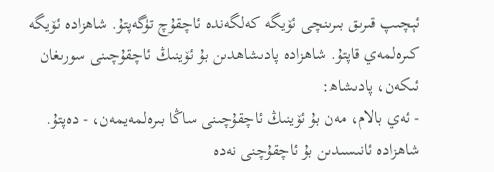ئېچىپ قىرىق بىرىنچى ئۆيگە كەلگەندە ئاچقۇچ تۈگەپتۇ. شاھزادە ئۆيگە كىرەلمەي قاپتۇ. شاھزادە پادىشاھدىن بۇ ئۆينىڭ ئاچقۇچىنى سورىغان ئىكەن، پادىشاھ:
- ئەي بالام، مەن بۇ ئۆينىڭ ئاچقۇچىنى ساڭا بىرەلمەيمەن، - دەپتۇ. شاھزادە ئانىسىدىن بۇ ئاچقۇچنى نەدە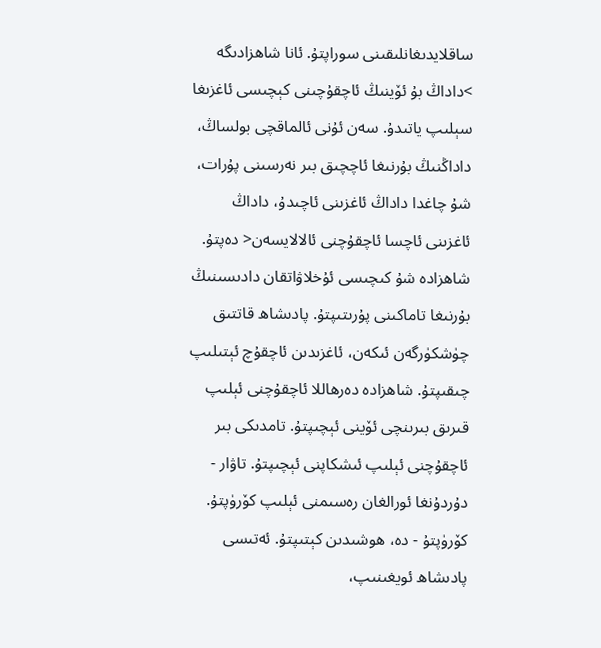ساقلايدىغانلىقىنى سوراپتۇ. ئانا شاھزادىگە >داداڭ بۇ ئۆينىڭ ئاچقۇچىنى كېچىسى ئاغزىغا سېلىپ ياتىدۇ. سەن ئۇنى ئالماقچى بولساڭ، داداڭنىڭ بۇرنىغا ئاچچىق بىر نەرسىنى پۇرات، شۇ چاغدا داداڭ ئاغزىنى ئاچىدۇ، داداڭ ئاغزىنى ئاچسا ئاچقۇچنى ئالالايسەن< دەپتۇ. شاھزادە شۇ كىچىسى ئۇخلاۋاتقان دادىسىنىڭ بۇرنىغا تاماكىنى پۇرىتىپتۇ. پادىشاھ قاتتىق چۈشكۈرگەن ئىكەن، ئاغزىدىن ئاچقۇچ ئېتىلىپ چىقىپتۇ. شاھزادە دەرھاللا ئاچقۇچنى ئېلىپ قىرىق بىرىنچى ئۆينى ئېچىپتۇ. تامدىكى بىر ئاچقۇچنى ئېلىپ ئىشكاپنى ئېچىپتۇ. تاۋار - دۇردۇنغا ئورالغان رەسىمنى ئېلىپ كۆرۈپتۇ. كۆرۈپتۇ - دە، ھوشىدىن كېتىپتۇ. ئەتىسى پادىشاھ ئويغىنىپ،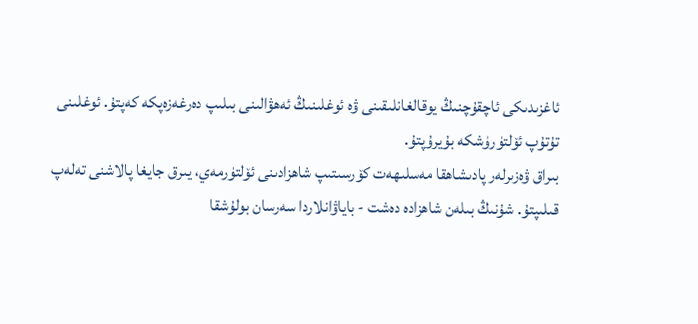ئاغزىدىكى ئاچقۇچنىڭ يوقالغانلىقىنى ۋە ئوغلىنىڭ ئەھۋالىنى بىلىپ دەرغەزەپكە كەپتۇ. ئوغلىنى تۇتۇپ ئۆلتۈرۈشكە بۇيرۇپتۇ.
بىراق ۋەزىرلەر پادىشاھقا مەسلىھەت كۆرسىتىپ شاھزادىنى ئۆلتۈرمەي، يىرق جايغا پالاشنى تەلەپ قىلىپتۇ. شۇنىڭ بىلەن شاھزادە دەشت - باياۋانلاردا سەرسان بولۇشقا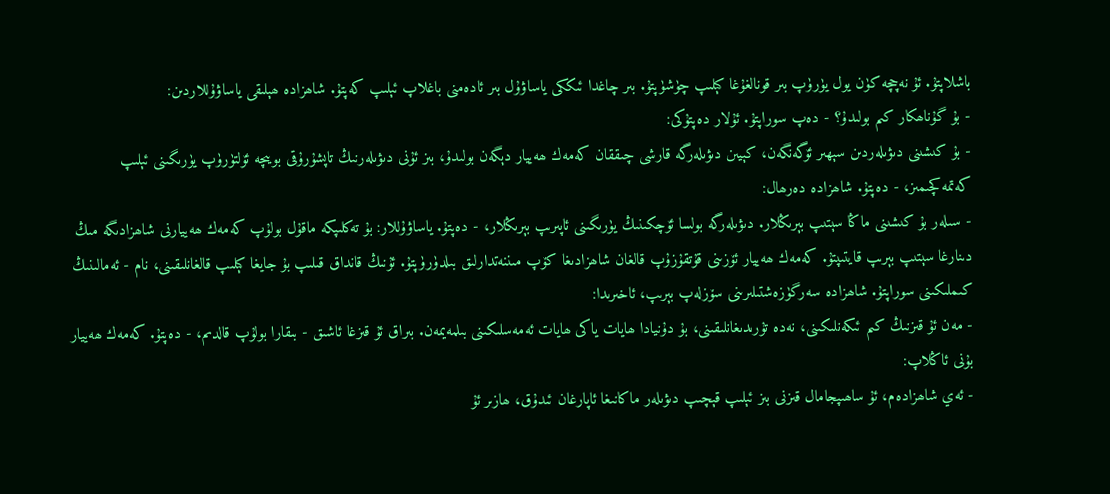باشلاپتۇ. ئۇ نەچچە كۈن يول يۈرۈپ بىر قونالغۇغا كېلىپ چۈشۈپتۇ. بىر چاغدا ئىككى ياساۋۇل بىر ئادەمنى باغلاپ ئېلىپ كەپتۇ. شاھزادە ھېلىقى ياساۋۇللاردىن:
- بۇ گۇناھكار كىم بولىدۇ؟ - دەپ سوراپتۇ. ئۇلار دەپتۇكى:
- بۇ كىشىنى دىۋىلەردىن سېھىر ئۆگەنگەن، كېيىن دىۋىلەرگە قارشى چىققان كەمەك ھەييار دېگەن بولىدۇ، بىز ئۇنى دىۋىلەرنىڭ تاپشۇرۇقى بويىچە ئۆلتۈرۈپ يۈرىگىنى ئېلىپ كەتمەكچىمىز، - دەپتۇ. شاھزادە دەرھال:
- سىلەر بۇ كىشىنى ماڭا سېتىپ بېرىڭلار. دىۋىلەرگە بولسا ئۆچكىنىڭ يۈرىگىنى ئاپىرىپ بېرىڭلار، - دەپتۇ. ياساۋۇللار: بۇ تەكلىپكە ماقۇل بولۇپ كەمەك ھەييارنى شاھزادىگە مىڭ دىنارغا سېتىپ بېرىپ قايتىپتۇ. كەمەك ھەييار ئۆزىنى قۇتقۇزۇپ قالغان شاھزادىغا كۆپ مىننەتدارلىق بىلدۈرۈپتۇ. ئۇنىڭ قانداق قىلىپ بۇ جايغا كېلىپ قالغانلىقىنى، نام - ئەمالىنىڭ كىملىكىنى سوراپتۇ. شاھزادە سەرگۈزەشتىلىرىنى سۆزلەپ بېرىپ، ئاخىرىدا:
- مەن ئۇ قىزنىڭ كىم ئىكەنلىكىنى، نەدە تۇرىدىغانلىقىنى، بۇ دۇنيادا ھايات ياكى ھايات ئەمەسلىكىنى بىلمەيمەن. بىراق ئۇ قىزغا ئاشىق - بىقارا بولۇپ قالدىم، - دەپتۇ. كەمەك ھەييار بۇنى ئاڭلاپ:
- ئەي شاھزادەم، ئۇ ساھىپجامال قىزنى بىز ئېلىپ قېچىپ دىۋىلەر ماكانىغا ئاپارغان ئىدۇق، ھازىر ئۇ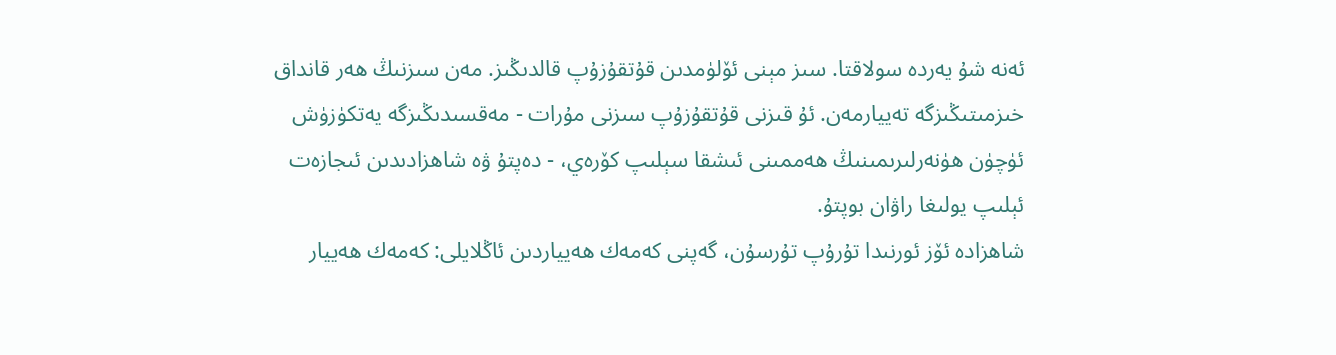ئەنە شۇ يەردە سولاقتا. سىز مېنى ئۆلۈمدىن قۇتقۇزۇپ قالدىڭىز. مەن سىزنىڭ ھەر قانداق خىزمىتىڭىزگە تەييارمەن. ئۇ قىزنى قۇتقۇزۇپ سىزنى مۇرات - مەقسىدىڭىزگە يەتكۈزۈش ئۈچۈن ھۈنەرلىرىمىنىڭ ھەممىنى ئىشقا سېلىپ كۆرەي، - دەپتۇ ۋە شاھزادىدىن ئىجازەت ئېلىپ يولىغا راۋان بوپتۇ.
شاھزادە ئۆز ئورنىدا تۇرۇپ تۇرسۇن، گەپنى كەمەك ھەيياردىن ئاڭلايلى: كەمەك ھەييار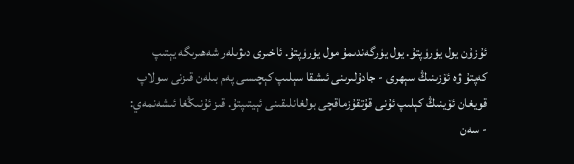ئۇزۇن يول يۈرۈپتۇ. يول يۈرگەندىمۇ مول يۈرۈپتۇ. ئاخىرى دىۋىلەر شەھىرىگە يېتىپ كەپتۇ ۋە ئۆزىنىڭ سېھرى - جادۇلىرىنى ئىشقا سېلىپ كېچىسى پەم بىلەن قىزنى سولاپ قويغان ئۆينىڭ كېلىپ ئۇنى قۇتقۇزماقچى بولغانلىقىنى ئېيتىپتۇ. قىز ئۇنىڭغا ئىشەنمەي:
- سەن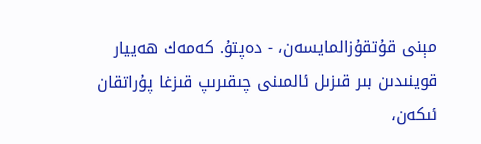مېنى قۇتقۇزالمايسەن، - دەپتۇ. كەمەك ھەييار قوينىدىن بىر قىزىل ئالمىنى چىقىرىپ قىزغا پۇراتقان ئىكەن،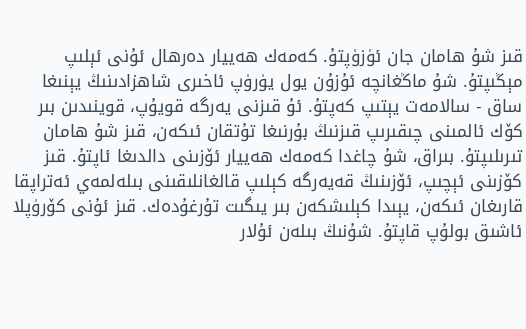قىز شۇ ھامان جان ئۈزۈپتۇ. كەمەك ھەييار دەرھال ئۇنى ئېلىپ مېڭىپتۇ. شۇ ماڭغانچە ئۇزۇن يول يۈرۈپ ئاخىرى شاھزادىنىڭ يېنىغا ساق - سالامەت يېتىپ كەپتۇ. ئۇ قىزنى يەرگە قويۇپ، قوينىدىن بىر كۆك ئالمىنى چىقىرىپ قىزنىڭ بۇرنىغا تۇتقان ئىكەن، قىز شۇ ھامان تىرىلىپتۇ. بىراق، شۇ چاغدا كەمەك ھەييار ئۆزىنى دالدىغا ئاپتۇ. قىز كۆزىنى ئېچىپ، ئۆزىنىڭ قەيەرگە كېلىپ قالغانلىقىنى بىلەلمەي ئەتراپقا قارىغان ئىكەن، يېىدا كېلىشكەن بىر يىگىت تۇرغۇدەك. قىز ئۇنى كۆرۈپلا ئاشىق بولۇپ قاپتۇ. شۇنىڭ بىلەن ئۇلار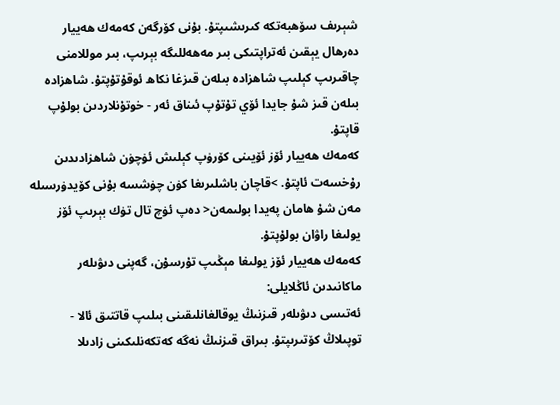شېرىف سۆھبەتكە كىرىشىپتۇ. بۇنى كۆرگەن كەمەك ھەييار دەرھال يېقىن ئەتراپتىكى بىر مەھەللىگە بېرىپ، بىر موللامنى چاقىرىپ كېلىپ شاھزادە بىلەن قىزغا نكاھ ئوقۇتۇپتۇ. شاھزادە بىلەن قىز شۇ جايدا ئۆي تۇتۇپ ئىناق ئەر - خوتۇنلاردىن بولۇپ قاپتۇ.
كەمەك ھەييار ئۆز ئۆيىنى كۆرۈپ كېلىش ئۈچۈن شاھزادىدىن رۇخسەت ئاپتۇ. >قاچان باشلىرىغا كۈن چۈشسە بۇنى كۆيدۈرسىلە مەن شۇ ھامان پەيدا بولىمەن< دەپ ئۈچ تال تۈك بېرىپ ئۆز يولىغا راۋان بولۇپتۇ.
كەمەك ھەييار ئۆز يولىغا مېڭىپ تۇرسۇن، گەپنى دىۋىلەر ماكانىدىن ئاڭلايلى:
ئەتىسى دىۋىلەر قىزنىڭ يوقالغانلىقىنى بىلىپ قاتتىق ئالا - توپىلاڭ كۆتىرىپتۇ. بىراق قىزنىڭ نەگە كەتكەنلىكىنى زادىلا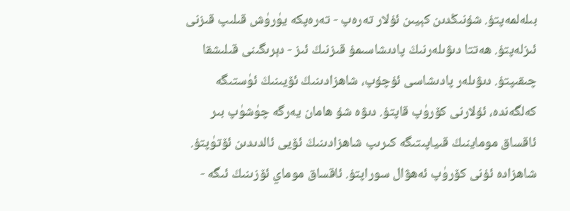بىلەلمەپتۇ. شۇنىڭدىن كېيىن ئۇلار تەرەپ - تەرەپكە يۈرۈش قىلىپ قىزنى ئىزلەپتۇ. ھەتتا دىۋىلەرنىڭ پادىشاسىمۇ قىزنىڭ ئىز - دېرىگىنى قىلىشقا چىقىپتۇ. دىۋىلەر پادىشاسى ئۇچۇپ، شاھزادىنىڭ ئۆيىنىڭ ئۈستىگە كەلگەندە، ئۇلارنى كۆرۈپ قاپتۇ. دىۋە شۇ ھامان يەرگە چۈشۈپ بىر ئاقساق موماينىڭ قىياپىتىگە كىرىپ شاھزادىنىڭ ئۆيى ئالدىدىن ئۆتۈپتۇ. شاھزادە ئۇنى كۆرۈپ ئەھۋال سوراپتۇ. ئاقساق موماي ئۆزىنىڭ ئىگە -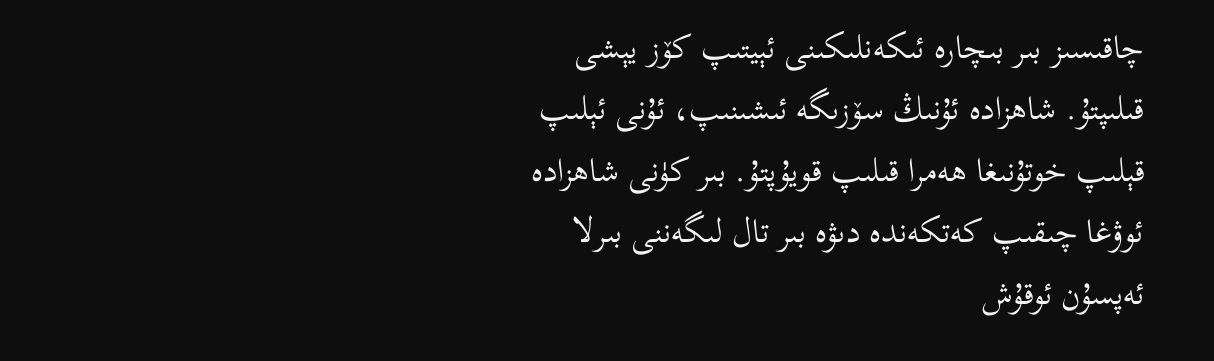چاقىسىز بىر بىچارە ئىكەنلىكىنى ئېيتىپ كۆز يېشى قىلىپتۇ. شاھزادە ئۇنىڭ سۆزىگە ئىشىنىپ، ئۇنى ئېلىپ قېلىپ خوتۇنىغا ھەمرا قىلىپ قويۇپتۇ. بىر كۈنى شاھزادە ئوۋغا چىقىپ كەتكەندە دىۋە بىر تال لىگەننى بىرلا ئەپسۇن ئوقۇش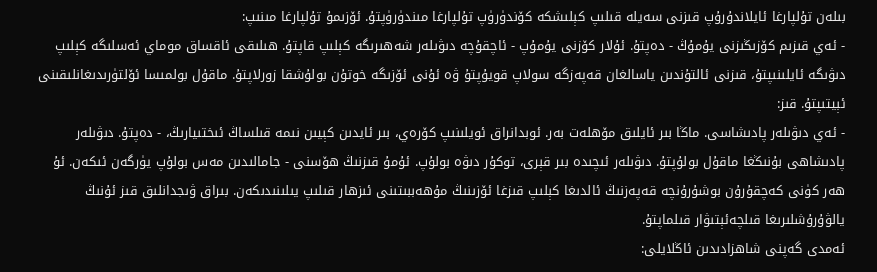بىلەن تۇلپارغا ئايلاندۇرۇپ قىزنى سەيلە قىلىپ كېلىشكە كۆندۈرۈپ تۇلپارغا مىندۈرۈپتۇ. ئۆزىمۇ تۇلپارغا مىنىپ:
- ئەي قىزىم كۆزىڭىزنى يۇمۇڭ - دەپتۇ. ئۇلار كۆزنى يۇمۇپ - ئاچقۇچە دىۋىلەر شەھىرىگە كېلىپ قاپتۇ. ھىلىقى ئاقساق موماي ئەسلىگە كېلىپ دىۋىگە ئايلىنىپتۇ، قىزنى ئالتۇندىن ياسالغان قەپەزگە سولاپ قويۇپتۇ ۋە ئۇنى ئۆزىگە خوتۇن بولۇشقا زورلاپتۇ. ماقۇل بولمىسا ئۆلتۈرىدىغانلىقىنى ئېيتىپتۇ. قىز:
- ئەي دىۋىلەر پادىشاسى. ماڭا بىر ئايلىق مۆھلەت بەر. ئوبدانراق ئويلىنىپ كۆرەي، بىر ئايدىن كېيىن نىمە قىلساڭ ئىختىيارىڭ، - دەپتۇ. دىۋىلەر پادىشاھى بۇنىڭغا ماقۇل بولۇپتۇ. دىۋىلەر ئىچىدە بىر قېرى، توكۇر دىۋە بولۇپ. ئۇمۇ قىزنىڭ ھۆسنى - جامالىدىن مەس بولۇپ يۈرگەن ئىكەن. ئۇ ھەر كۈنى كەچقۇرۇن بوشۇرۇنچە قەپەزنىڭ ئالدىغا كېلىپ قىزغا ئۆزىنىڭ مۇھەببىتىنى ئىزھار قىلىپ يىلىنىدىكەن. بىراق ۋىجدانلىق قىز ئۇنىڭ يالۋۇرۇشلىرىغا قىلچەئېتىۋار قىلماپتۇ.
ئەمدى گەپنى شاھزادىدىن ئاڭلايلى: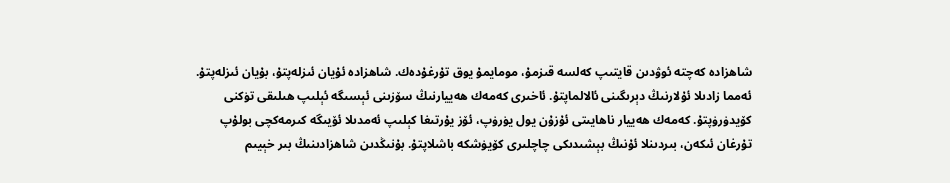شاھزادە كەچتە ئوۋدىن قايتىپ كەلسە قىزمۇ، مومايمۇ يوق تۇرغۇدەك. شاھزادە ئۇيان ئىزلەپتۇ، بۇيان ئىزلەپتۇ. ئەمما زادىلا ئۇلارنىڭ دېرىگىنى ئالالماپتۇ. ئاخىرى كەمەك ھەييارنىڭ سۆزىنى ئېسىگە ئېلىپ ھىلىقى تۈكنى كۆيدۈرۈپتۇ. كەمەك ھەييار ناھايىتى ئۇزۇن يول يۈرۈپ، ئۆز يۇرتىغا كېلىپ ئەمدىلا ئۆيىگە كىرمەكچى بولۇپ تۇرغان ئىكەن، بىردىنلا ئۇنىڭ بېشىدىكى چاچلىرى كۆيۈشكە باشلاپتۇ. بۇنىڭدىن شاھزادىنىڭ بىر خېيىم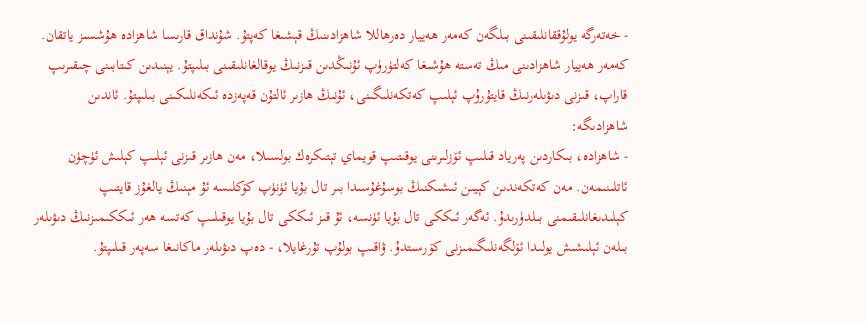- خەتەرگە يولۇققانلىقىنى بىلگەن كەمەر ھەييار دەرھاللا شاھزادىنىڭ قېشىغا كەپتۇ. شۇنداق قارىسا شاھزادە ھۇشسىز ياتقان. كەمەر ھەييار شاھزادىنى مىڭ تەستە ھۇشىغا كەلتۈرۈپ ئۇنىڭدىن قىزنىڭ يوقالغانلىقىنى بىلىپتۇ. يېنىدىن كىتابىنى چىقىرىپ قاراپ، قىزنى دىۋىلەرنىڭ قايتۇرۇپ ئېلىپ كەتكەنلىگىنى، ئۇنىڭ ھازىر ئالتۇن قەپەزدە ئىكەنلىكىنى بىلىپتۇ. ئاندىن شاھزادىگە:
- شاھزادە، بىكاردىن پەرياد قىلىپ ئۆزلىرىنى يوقىتىپ قويماي تېتىكرەك بولسىلا، مەن ھازىر قىزنى ئېلىپ كېلىش ئۈچۈن ئاتلىنىمەن. مەن كەتكەندىن كېيىن ئىشىكنىڭ بوسۇغۇسىدا بىر تال بۇيا ئۈنۈپ كۆكلىسە ئۇ مېنىڭ يالغۇز قايتىپ كېلىدىغانلىقىمنى بىلدۈرىدۇ. ئەگەر ئىككى تال بۇيا ئۈنسە، ئۇ قىز ئىككى تال بۇيا يوقىلىپ كەتسە ھەر ئىككىمىزنىڭ دىۋىلەر بىلەن ئېلىشىش يولىدا ئۆلگەنلىگىمىزنى كۆرسىتدۇ. ۋاقىپ بولۇپ تۇرغايلا، - دەپ دىۋىلەر ماكانىغا سەپەر قىلىپتۇ.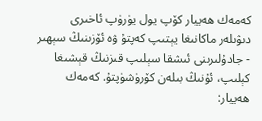كەمەك ھەييار كۆپ يول يۈرۈپ ئاخىرى دىۋىلەر ماكانىغا يېتىپ كەپتۇ ۋە ئۆزىنىڭ سېھىر - جادۇلىرىنى ئىشقا سېلىپ قىزنىڭ قېشىغا كېلىپ، ئۇنىڭ بىلەن كۆرۈشۈپتۇ. كەمەك ھەييار: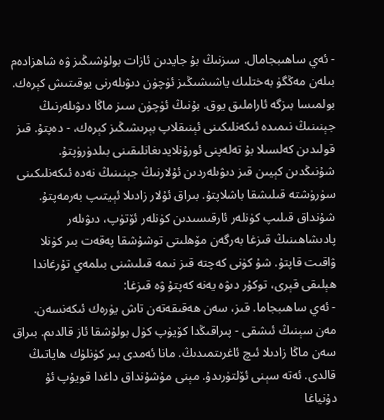- ئەي ساھىبجامال. سىزنىڭ بۇ جايدىن ئازات بولۇشىڭىز ۋە شاھزادەم بىلەن مەڭگۈ بەختلىك ياشىشىڭىز ئۈچۈن دىۋىلەرنى يوقىتىش كېرەك. بولمىسا بىزگە ئاراملىق يوق. بۇنىڭ ئۈچۈن سىز ماڭا دىۋىلەرنىڭ جېنىنىڭ نىمىدە ئىكەنلىكىنى ئېنىقلاپ بېرىشىڭىز كېرەك، - دەپتۇ. قىز قولىدىن كەلسىلا بۇ تەلەپنى ئورۇنلايدىغانلىقىنى بىلدۈرۈپتۇ. شۇنىڭدىن كېيىن قىز دىۋىلەردىن ئۇلارنىڭ جېنىنىڭ نەدە ئىكەنلىكىنى سۈرۈشتە قىلىشقا باشلاپتۇ. بىراق ئۇلار زادىلا ئېيتىپ بەرمەپتۇ. شۇنداق قىلىپ كۈنلەر ئارقىسىدىن كۈنلەر ئۆتۈپ، دىۋىلەر پادىشاھىنىڭ قىزغا بەرگەن مۆھلىتى توشۇشقا پەقەت بىر كۈنلا ۋاقىت قاپتۇ. شۇ كۈنى كەچتە قىز نىمە قىلىشنى بىلمەي تۇرغاندا ھېلىقى قېرى، توكۇر دىۋە يەنە كەپتۇ ۋە قىزغا:
- ئەي ساھىبجاما. قىز، سەن ھەقىقەتەن تاش يۈرەك ئىكەنسەن. مەن سېنىڭ ئىشقى - پىراقىڭدا كۆيۈپ كۈل بولۇشقا ئاز قالدىم. بىراق سەن ماڭا زادىلا ئىچ ئاغرىتمىدىڭ. مانا ئەمدى بىر كۈنلۈك ھاياتىڭ قالدى. ئەتە سېنى ئۆلتۈرىدۇ. مېنى مۇشۇنداق داغدا قويۇپ ئۇ دۇنياغا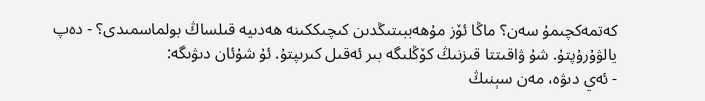كەتمەكچىمۇ سەن؟ ماڭا ئۆز مۇھەببىتىڭدىن كىچىككىنە ھەدىيە قىلساڭ بولماسمىدى؟ - دەپ يالۋۇرۇپتۇ. شۇ ۋاقىتتا قىزنىڭ كۆڭلىگە بىر ئەقىل كىرىپتۇ. ئۇ شۇئان دىۋىگە:
- ئەي دىۋە، مەن سېنىڭ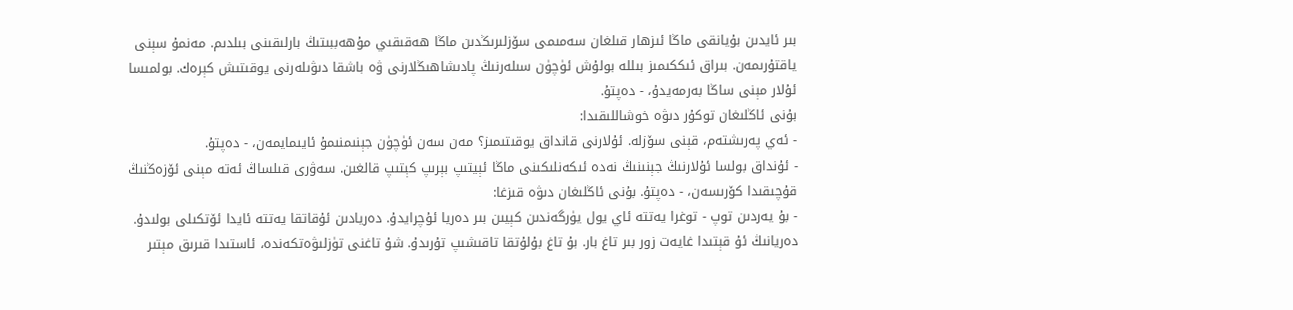بىر ئايدىن بۇيانقى ماڭا ئىزھار قىلغان سەمىمى سۆزلىرىڭدىن ماڭا ھەقىقىي مۇھەببىتىڭ بارلىقىنى بىلدىم. مەنمۇ سېنى ياقتۇرىمەن. بىراق ئىككىمىز بىللە بولۇش ئۈچۈن سىلەرنىڭ پادىشاھىڭلارنى ۋە باشقا دىۋىلەرنى يوقىتىش كېرەك. بولمىسا ئۇلار مېنى ساڭا بەرمەيدۇ، - دەپتۇ.
بۇنى ئاڭلىغان توكۇر دىۋە خوشاللىقىدا:
- ئەي پەرىشتەم، قېنى سۆزلە. ئۇلارنى قانداق يوقىتىمىز؟ مەن سەن ئۈچۈن جېنىمنىمۇ ئايىمايمەن، - دەپتۇ.
- ئۇنداق بولسا ئۇلارنىڭ جېنىنىڭ نەدە ئىكەنلىكىنى ماڭا ئېيتىپ بېرىپ كېتىپ قالغىن. سەۋرى قىلساڭ ئەتە مېنى ئۆزەڭنىڭ قۇچىقىدا كۆرىسەن، - دەپتۇ. بۇنى ئاڭلىغان دىۋە قىزغا:
- بۇ يەردىن توپ - توغرا يەتتە ئاي يول يۈرگەندىن كېيىن بىر دەريا ئۇچرايدۇ. دەريادىن ئۇقاتقا يەتتە ئايدا ئۆتكىلى بولىدۇ. دەريانىڭ ئۇ قېتىدا غايەت زور بىر تاغ بار. بۇ تاغ بۇلۇتقا تاقىشىپ تۇرىدۇ. شۇ تاغنى تۈزلىۋەتكەندە، ئاستىدا قىرىق مېتىر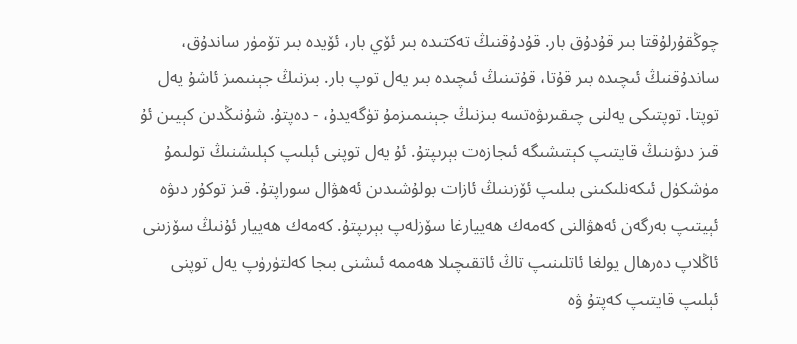چوڭقۇرلۇقتا بىر قۇدۇق بار. قۇدۇقنىڭ تەكتىدە بىر ئۆي بار، ئۆيدە بىر تۆمۈر ساندۇق، ساندۇقنىڭ ئىچىدە بىر قۇتا، قۇتىنىڭ ئىچىدە بىر يەل توپ بار. بىزنىڭ جېنىمىز ئاشۇ يەل توپتا. توپتىكى يەلنى چىقىرىۋەتسە بىزنىڭ جېنىمىزمۇ تۈگەيدۇ، - دەپتۇ. شۇنىڭدىن كېيىن ئۇ قىز دىۋىنىڭ قايتىپ كېتىشىگە ئىجازەت بېرىپتۇ. ئۇ يەل توپنى ئېلىپ كېلىشنىڭ تولىمۇ مۈشكۈل ئىكەنلىكىنى بىلىپ ئۆزىنىڭ ئازات بولۇشىدىن ئەھۋال سوراپتۇ. قىز توكۇر دىۋە ئېيتىپ بەرگەن ئەھۋالنى كەمەك ھەييارغا سۆزلەپ بېرىپتۇ. كەمەك ھەييار ئۇنىڭ سۆزىنى ئاڭلاپ دەرھال يولغا ئاتلىنىپ تاڭ ئاتقىچىلا ھەممە ئىشنى بىجا كەلتۈرۈپ يەل توپنى ئېلىپ قايتىپ كەپتۇ ۋە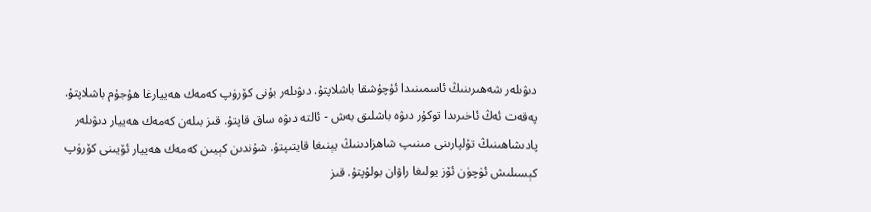دىۋىلەر شەھىرىنىڭ ئاسمىنىدا ئۇچۇشقا باشلاپتۇ. دىۋىلەر بۇنى كۆرۈپ كەمەك ھەييارغا ھۇجۇم باشلاپتۇ. پەقەت ئەڭ ئاخىرىدا توكۇر دىۋە باشلىق بەش - ئالتە دىۋە ساق قاپتۇ. قىز بىلەن كەمەك ھەييار دىۋىلەر پادىشاھىنىڭ تۇلپارىنى مىنىپ شاھزادىنىڭ يېنىغا قايتىپتۇ. شۇندىن كېيىن كەمەك ھەييار ئۆيىنى كۆرۈپ كېسىلىش ئۈچۈن ئۆز يولىغا راۋان بولۇپتۇ. قىز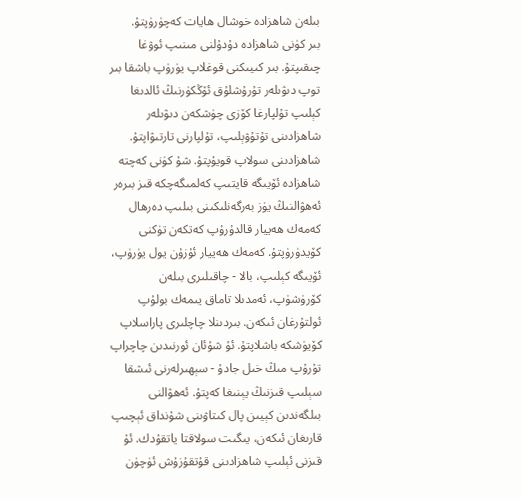بىلەن شاھزادە خوشال ھايات كەچۈرۈپتۇ.
بىر كۈنى شاھزادە دۇدۇلنى مىنىپ ئوۋغا چىقىپتۇ. بىر كىيىكنى قوغلاپ يۈرۈپ باشقا بىر توپ دىۋىلەر تۇرۇشلۇق ئۆڭكۈرنىڭ ئالدىغا كېلىپ تۇلپارغا كۆزى چۈشكەن دىۋىلەر شاھزادىنى تۇتۇۋېلىپ، تۇلپارنى تارتىۋاپتۇ. شاھزادىنى سولاپ قويۇپتۇ. شۇ كۈنى كەچتە شاھزادە ئۆيىگە قايتىپ كەلمىگەچكە قىز بىرەر ئەھۋالنىڭ يۈز بەرگەنلىكىنى بىلىپ دەرھال كەمەك ھەييار قالدۇرۇپ كەتكەن تۈكنى كۆيدۈرۈپتۇ. كەمەك ھەييار ئۇزۇن يول يۈرۈپ، ئۆيىگە كېلىپ، بالا - چاقىلىرى بىلەن كۆرۈشۈپ، ئەمدىلا تاماق يىمەك بولۇپ ئولتۇرغان ئىكەن. بىردىنلا چاچلىرى پاراسلاپ كۆيۈشكە باشلاپتۇ. ئۇ شۇئان ئورنىدىن چاچراپ تۇرۇپ مىڭ خىل جادۇ - سېھىرلەرنى ئىشقا سېلىپ قىزنىڭ يېنىغا كەپتۇ. ئەھۋالنى بىلگەندىن كېيىن پال كىتاۋىنى شۇنداق ئېچىپ قارىغان ئىكەن، يىگىت سولاقتا ياتقۇدك. ئۇ قىزنى ئېلىپ شاھزادىنى قۇتقۇزۇش ئۈچۈن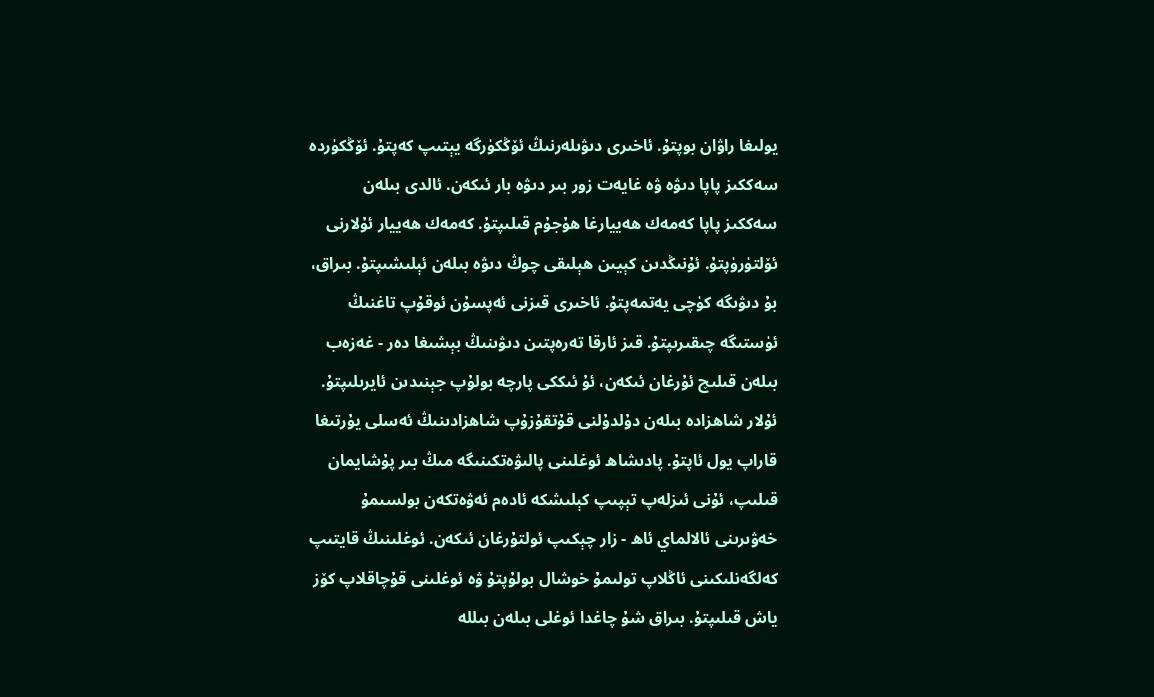يولىغا راۋان بوپتۇ. ئاخىرى دىۋىلەرنىڭ ئۆڭكۈرگە يېتىپ كەپتۇ. ئۆڭكۈردە سەككىز پاپا دىۋە ۋە غايەت زور بىر دىۋە بار ئىكەن. ئالدى بىلەن سەككىز پاپا كەمەك ھەييارغا ھۇجۇم قىلىپتۇ. كەمەك ھەييار ئۇلارنى ئۆلتۈرۈپتۇ. ئۇنىڭدىن كېيىن ھېلىقى چوڭ دىۋە بىلەن ئېلىشىپتۇ. بىراق، بۇ دىۋىگە كۈچى يەتمەپتۇ. ئاخىرى قىزنى ئەپسۇن ئوقۇپ تاغنىڭ ئۈستىگە چىقىرىپتۇ. قىز ئارقا تەرەپتىن دىۋىنىڭ بېشىغا دەر - غەزەب بىلەن قىلىچ ئۇرغان ئىكەن، ئۇ ئىككى پارچە بولۇپ جېنىدىن ئايرىلىپتۇ. ئۇلار شاھزادە بىلەن دۇلدۇلنى قۇتقۇزۇپ شاھزادىنىڭ ئەسلى يۇرتىغا قاراپ يول ئاپتۇ. پادىشاھ ئوغلىنى پالىۋەتكىنىگە مىڭ بىر پۇشايمان قىلىپ، ئۇنى ئىزلەپ تېپىپ كېلىشكە ئادەم ئەۋەتكەن بولسىمۇ خەۋىرىنى ئالالماي ئاھ - زار چېكىپ ئولتۇرغان ئىكەن. ئوغلىنىڭ قايتىپ كەلگەنلىكىنى ئاڭلاپ تولىمۇ خوشال بولۇپتۇ ۋە ئوغلىنى قۇچاقلاپ كۆز ياش قىلىپتۇ. بىراق شۇ چاغدا ئوغلى بىلەن بىللە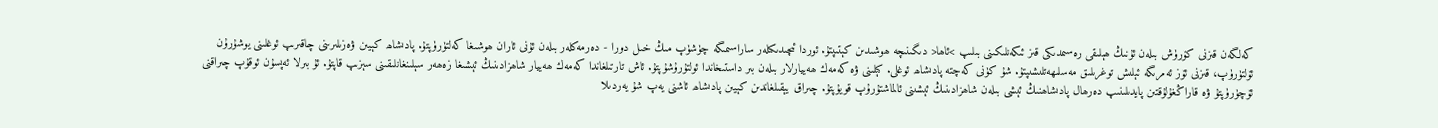كەلگەن قىزنى كۆرۈش بىلەن ئۇنىڭ ھېلىقى رەسىمدىكى قىز ئىكەنلىكىنى بىلىپ >ئاھا< دىگىنىچە ھوشىدىن كېتىپتۇ. ئوردا ئىچىدىكىلەر ساراسىمىگە چۈشۈپ مىڭ خىل دورا - دەرمەكلەر بىلەن ئۇنى ئاران ھوشىغا كەلتۈرۈپتۇ. پادىشاھ كېيىن ۋەزىلىرىنى چاقىرىپ ئوغلىنى يوشۇرۇن ئۆلتۈرۈپ، قىزنى ئۆز ئەمرىگە ئېلىش توغرىلىق مەسلىھەتلىشىپتۇ. شۇ كۈنى كەچتە پادىشاھ ئوغلى. كېلىنى ۋە كەمەك ھەييارلار بىلەن بىر داستىخاندا ئولتۇرۇشۇپتۇ. ئاش تارتىلغاندا كەمەك ھەييار شاھزادىنىڭ ئېشىغا زەھەر سېلىنغانلىقىنى سېزىپ قاپتۇ. ئۇ بىرلا ئەپسۇن ئوقۇپ چىراقنى ئۆچۈرۈپتۇ ۋە قاراڭغۇلۇقتىن پايدىلىنىپ دەرھال پادىشاھنىڭ ئېشى بىلەن شاھزادىنىڭ ئېشىنى ئالماشتۇرۇپ قويۇپتۇ. چىراق يېقىلغاندىن كېيىن پادىشاھ ئاشنى يەپ شۇ يەردىلا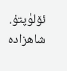ئۆلۈپتۇ. شاھزادە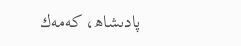پادىشاھ، كەمەك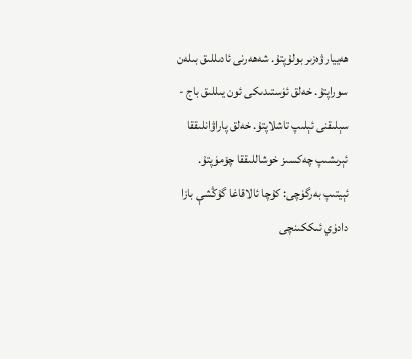ھەييار ۋەزىر بولۇپتۇ. شەھەرنى ئادىللىق بىلەن سوراپتۇ. خەلق ئۈستىدىكى ئون يىللىق باج - سېلىقنى ئېلىپ تاشلاپتۇ. خەلق پاراۋانلىققا ئېرىشىپ چەكسىز خوشاللىققا چۆمۈپتۇ.
ئېيتىپ بەرگۈچى: كۇچا ئالاقاغا گۇڭشې بازا دادۈي ئىككىنچى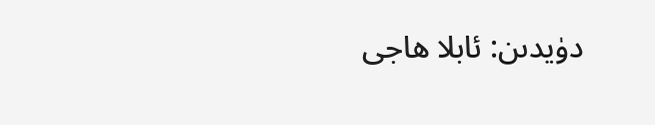دۈيدىن: ئابلا ھاجى